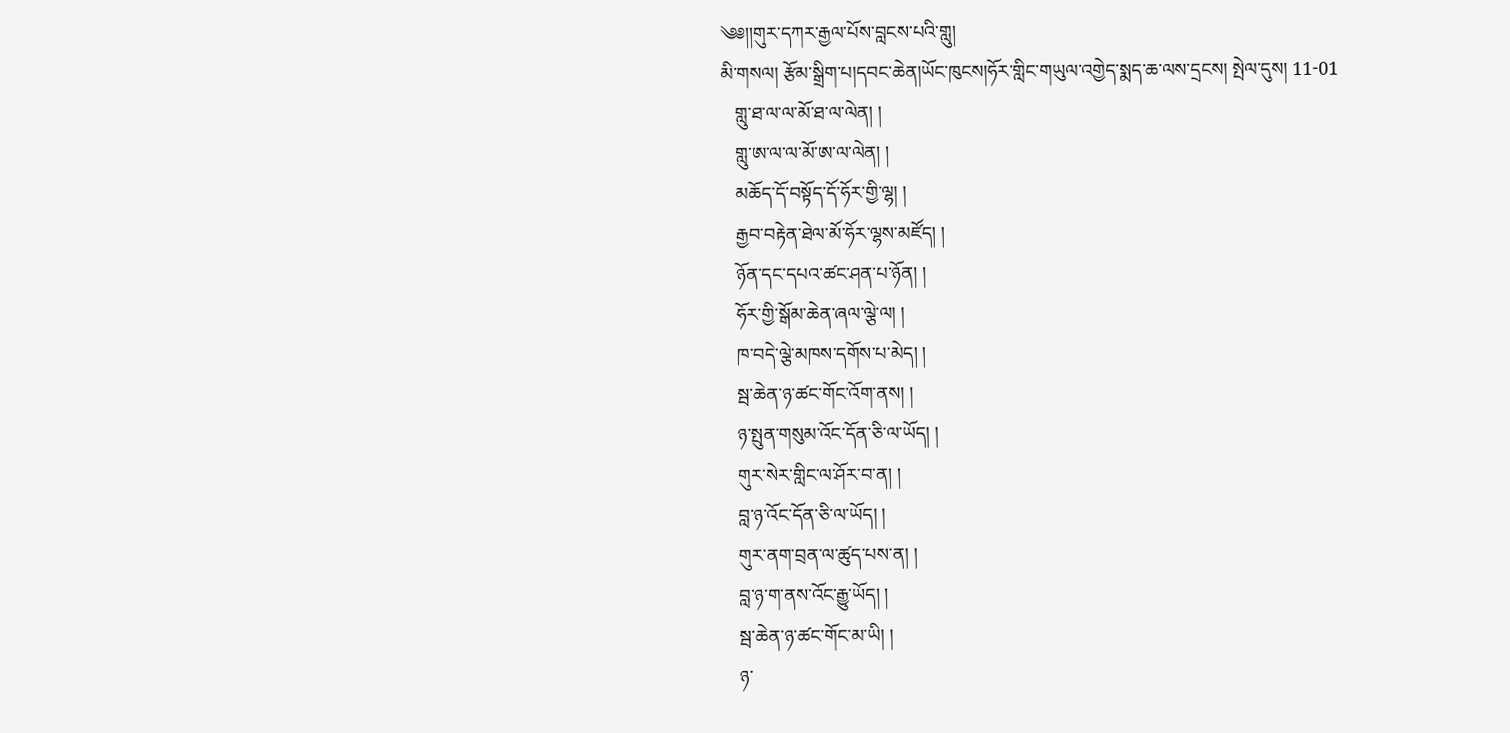༄༅།།གུར་དཀར་རྒྱལ་པོས་བླངས་པའི་གླུ།
མི་གསལ། རྩོམ་སྒྲིག་པ།དབང་ཆེན།ཡོང་ཁུངས།ཧོར་གླིང་གཡུལ་འགྱེད་སྨད་ཆ་ལས་དྲངས། སྤེལ་དུས། 11-01
   གླུ་ཐ་ལ་ལ་མོ་ཐ་ལ་ལེན། །
   གླུ་ཨ་ལ་ལ་མོ་ཨ་ལ་ལེན། །
   མཆོད་དོ་བསྟོད་དོ་ཧོར་གྱི་ལྷ། །
   རྒྱབ་བརྟེན་ཐེལ་མོ་ཧོར་ལྷས་མཛོད། །
   ཉོན་དང་དཔའ་ཚང་ཤན་པ་ཉོན། །
   ཧོར་གྱི་སྒོམ་ཆེན་ཞལ་ལྕེ་ལ། །
   ཁ་བདེ་ལྕེ་མཁས་དགོས་པ་མེད། །
   སྦ་ཆེན་ཉ་ཚང་གོང་འོག་ནས། །
   ཉ་སྤུན་གསུམ་འོང་དོན་ཅི་ལ་ཡོད། །
   གུར་སེར་གླིང་ལ་ཤོར་བ་ན། །
   བླ་ཉ་འོང་དོན་ཅི་ལ་ཡོད། །
   གུར་ནག་བྲན་ལ་ཚུད་པས་ན། །
   བླ་ཉ་ག་ནས་འོང་རྒྱུ་ཡོད། །
   སྦ་ཆེན་ཉ་ཚང་གོང་མ་ཡི། །
   ཉ་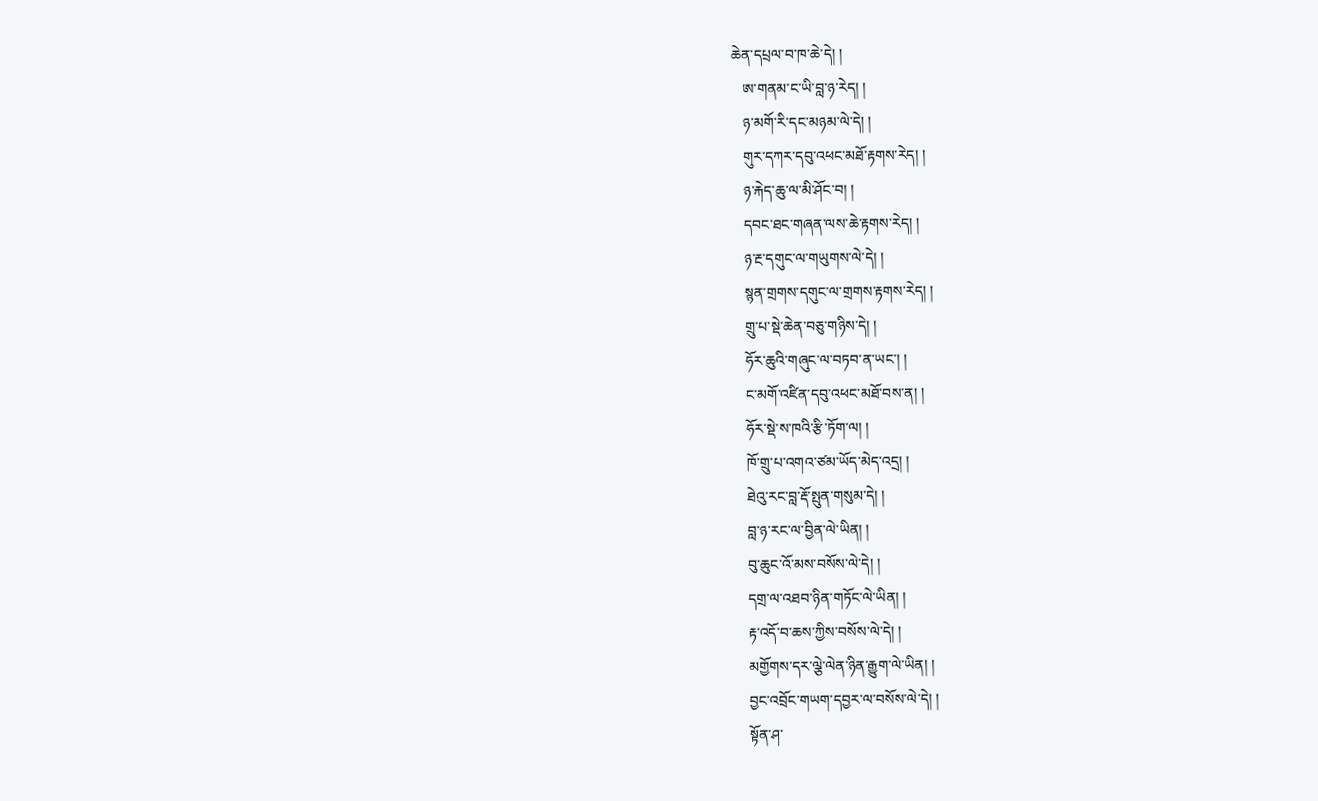ཆེན་དཔྲལ་བ་ཁ་ཆེ་དེ། །
   ཨ་གནམ་ང་ཡི་བླ་ཉ་རེད། །
   ཉ་མགོ་རི་དང་མཉམ་ལེ་དེ། །
   གུར་དཀར་དབུ་འཕང་མཐོ་རྟགས་རེད། །
   ཉ་རྐེད་ཆུ་ལ་མི་ཤོང་བ། །
   དབང་ཐང་གཞན་ལས་ཆེ་རྟགས་རེད། །
   ཉ་རྔ་དགུང་ལ་གཡུགས་ལེ་དེ། །
   སྙན་གྲགས་དགུང་ལ་གྲགས་རྟགས་རེད། །
   གྲུ་པ་སྡེ་ཆེན་བཅུ་གཉིས་དེ། །
   ཧོར་ཆུའི་གཞུང་ལ་བཏབ་ན་ཡང་། །
   ང་མགོ་འཛིན་དབུ་འཕང་མཐོ་བས་ན། །
   ཧོར་སྡེ་ས་ཁའི་རྩི་ཏོག་ལ། །
   ཁོ་གྲུ་པ་འགའ་ཙམ་ཡོད་མེད་འདྲ། །
   ཐེའུ་རང་བླ་རྡོ་སྤུན་གསུམ་དེ། །
   བླ་ཉ་རང་ལ་བྱིན་ལེ་ཡིན། །
   བུ་ཆུང་འོ་མས་བསོས་ལེ་དེ། །
   དགྲ་ལ་འཐབ་ཉིན་གཏོང་ལེ་ཡིན། །
   རྟ་འདོ་བ་ཆས་ཀྱིས་བསོས་ལེ་དེ། །
   མགྱོགས་དར་ལྕེ་ལེན་ཉིན་རྒྱུག་ལེ་ཡིན། །
   བྱང་འབྲོང་གཡག་དབྱར་ལ་བསོས་ལེ་དེ། །
   སྟོན་ཤ་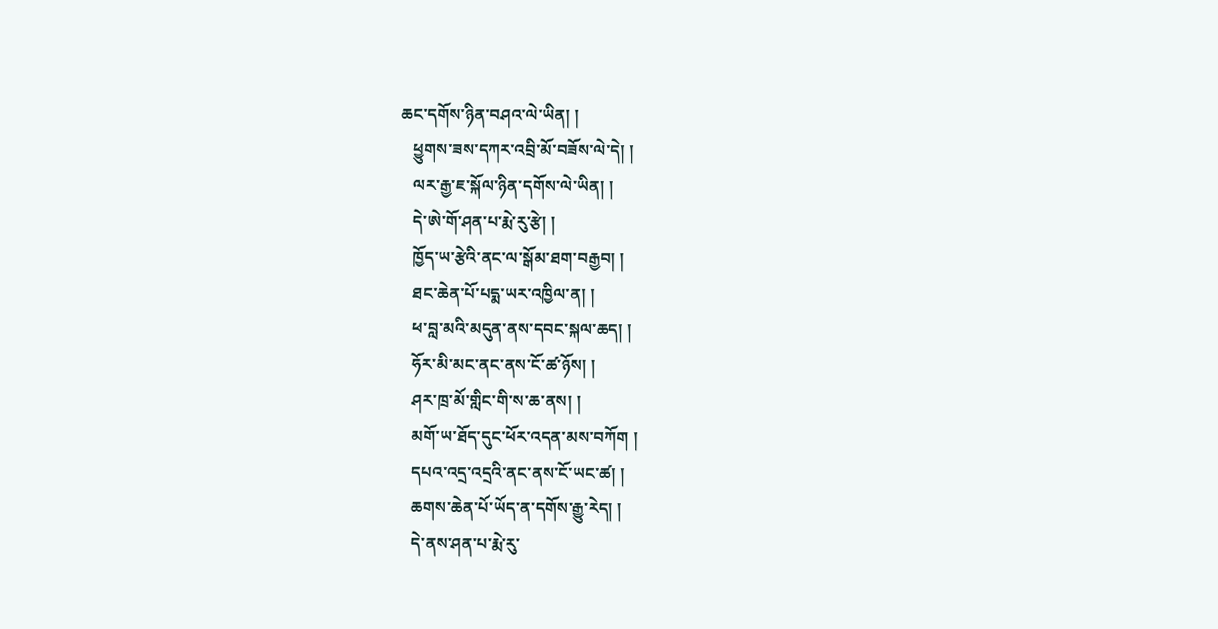ཆང་དགོས་ཉིན་བཤའ་ལེ་ཡིན། །
   ཕྱུགས་ཟས་དཀར་འབྲི་མོ་བཟོས་ལེ་དེ། །
   ལར་རྒྱ་ཇ་སྐོལ་ཉིན་དགོས་ལེ་ཡིན། །
   དེ་ཨེ་གོ་ཤན་པ་རྨེ་རུ་རྩེ། །
   ཁྱོད་ཡ་རྩེའི་ནང་ལ་སྒོམ་ཐག་བརྒྱབ། །
   ཐང་ཆེན་པོ་པདྨ་ཡར་འཁྱིལ་ན། །
   ཕ་བླ་མའི་མདུན་ནས་དབང་སྐལ་ཆད། །
   ཧོར་མི་མང་ནང་ནས་ངོ་ཚ་ཉོས། །
   ཤར་ཁྲ་མོ་གླིང་གི་ས་ཆ་ནས། །
   མགོ་ཡ་ཐོད་དུང་ཕོར་འདན་མས་བཀོག །
   དཔའ་འདྲ་འདྲའི་ནང་ནས་ངོ་ཡང་ཚ། །
   ཆགས་ཆེན་པོ་ཡོད་ན་དགོས་རྒྱུ་རེད། །
   དེ་ནས་ཤན་པ་རྨེ་རུ་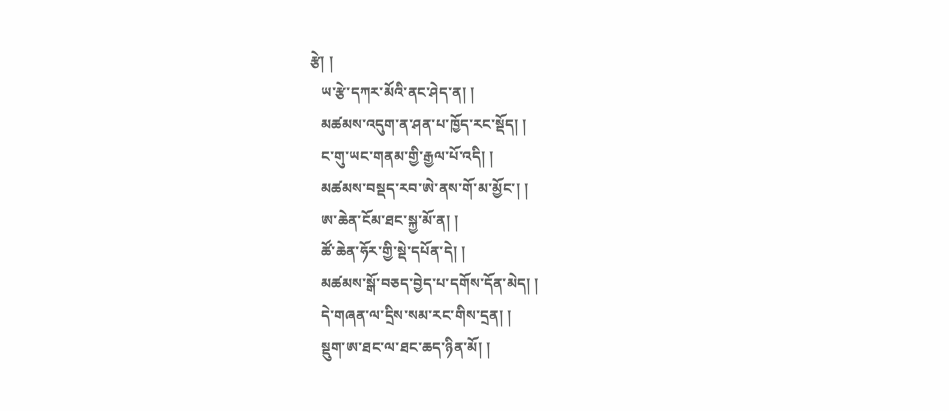རྩེ། །
   ཡ་རྩེ་དཀར་མོའི་ནང་ཤེད་ན། །
   མཚམས་འདུག་ན་ཤན་པ་ཁྱོད་རང་སྡོད། །
   ང་གུ་ཡང་གནམ་གྱི་རྒྱལ་པོ་འདི། །
   མཚམས་བསྡད་རབ་ཨེ་ནས་གོ་མ་མྱོང་། །
   ཨ་ཆེན་ངོམ་ཐང་སྐྱ་མོ་ན། །
   ཚོ་ཆེན་ཧོར་གྱི་སྡེ་དཔོན་དེ། །
   མཚམས་སྒོ་བཅད་བྱེད་པ་དགོས་དོན་མེད། །
   དེ་གཞན་ལ་དྲིས་སམ་རང་གིས་དྲན། །
   སྡུག་ཨ་ཐང་ལ་ཐང་ཆད་ཉིན་མོ། །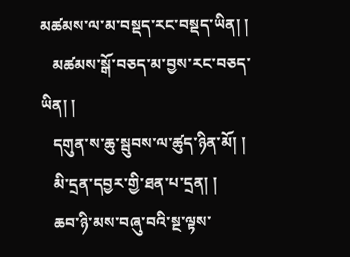མཚམས་ལ་མ་བསྡད་རང་བསྡད་ཡིན། །
   མཚམས་སྒོ་བཅད་མ་བྱས་རང་བཅད་ཡིན། །
   དགུན་ས་ཆུ་སྦུབས་ལ་ཚུད་ཉིན་མོ། །
   མི་དྲན་དབྱར་གྱི་ཐན་པ་དྲན། །
   ཆབ་ཉི་མས་བཞུ་བའི་སྔ་ལྟས་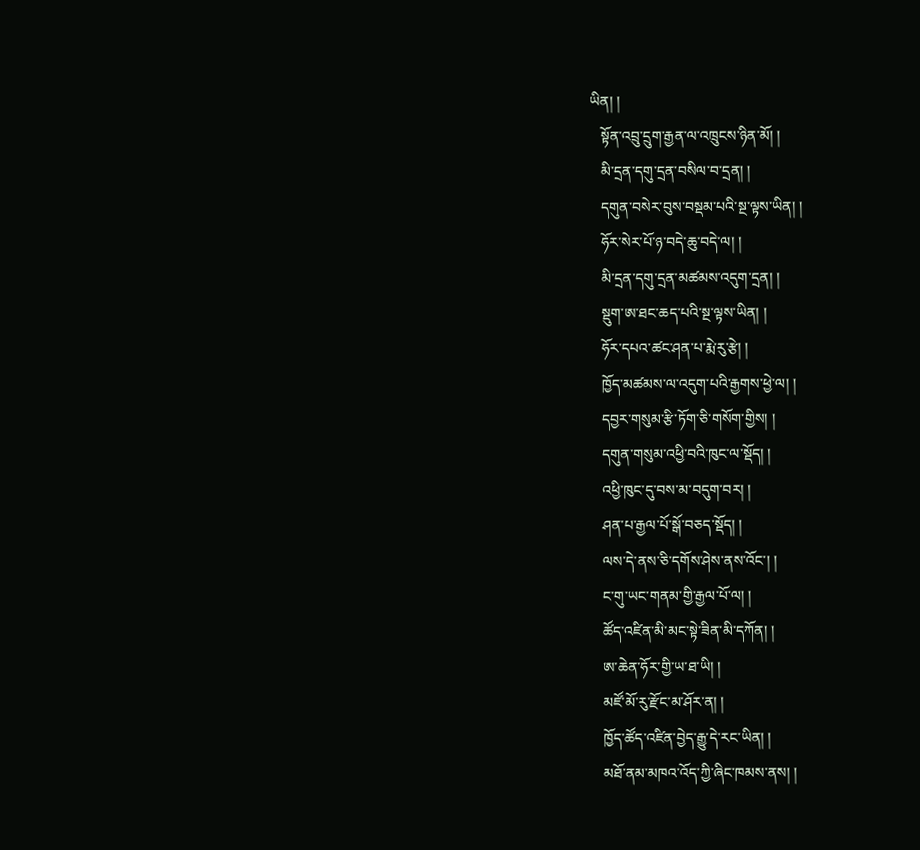ཡིན། །
   སྟོན་འབྲུ་དྲུག་རྒྱན་ལ་འཁྲུངས་ཉིན་མོ། །
   མི་དྲན་དགུ་དྲན་བསིལ་བ་དྲན། །
   དགུན་བསེར་བུས་བསྡམ་པའི་སྔ་ལྟས་ཡིན། །
   ཧོར་སེར་པོ་ཉ་བདེ་ཆུ་བདེ་ལ། །
   མི་དྲན་དགུ་དྲན་མཚམས་འདུག་དྲན། །
   སྡུག་ཨ་ཐང་ཆད་པའི་སྔ་ལྟས་ཡིན། །
   ཧོར་དཔའ་ཚང་ཤན་པ་རྨེ་རུ་རྩེ། །
   ཁྱོད་མཚམས་ལ་འདུག་པའི་རྒྱགས་ཕྱེ་ལ། །
   དབྱར་གསུམ་རྩི་ཏོག་ཅི་གསོག་གྱིས། །
   དགུན་གསུམ་འཕྱི་བའི་ཁུང་ལ་སྡོད། །
   འཕྱི་ཁུང་དུ་བས་མ་བདུག་བར། །
   ཤན་པ་རྒྱལ་པོ་སྒོ་བཅད་སྡོད། །
   ལས་དེ་ནས་ཅི་དགོས་ཤེས་ནས་འོང་། །
   ང་གུ་ཡང་གནམ་གྱི་རྒྱལ་པོ་ལ། །
   ཚོད་འཛིན་མི་མང་སྟེ་ཟིན་མི་དཀོན། །
   ཨ་ཆེན་ཧོར་གྱི་ཡ་ཐ་ཡི། །
   མཛོ་མོ་རུ་རྫོང་མ་ཤོར་ན། །
   ཁྱོད་ཚོད་འཛིན་བྱེད་རྒྱུ་དེ་རང་ཡིན། །
   མཐོ་ནམ་མཁའ་འོད་ཀྱི་ཞིང་ཁམས་ནས། །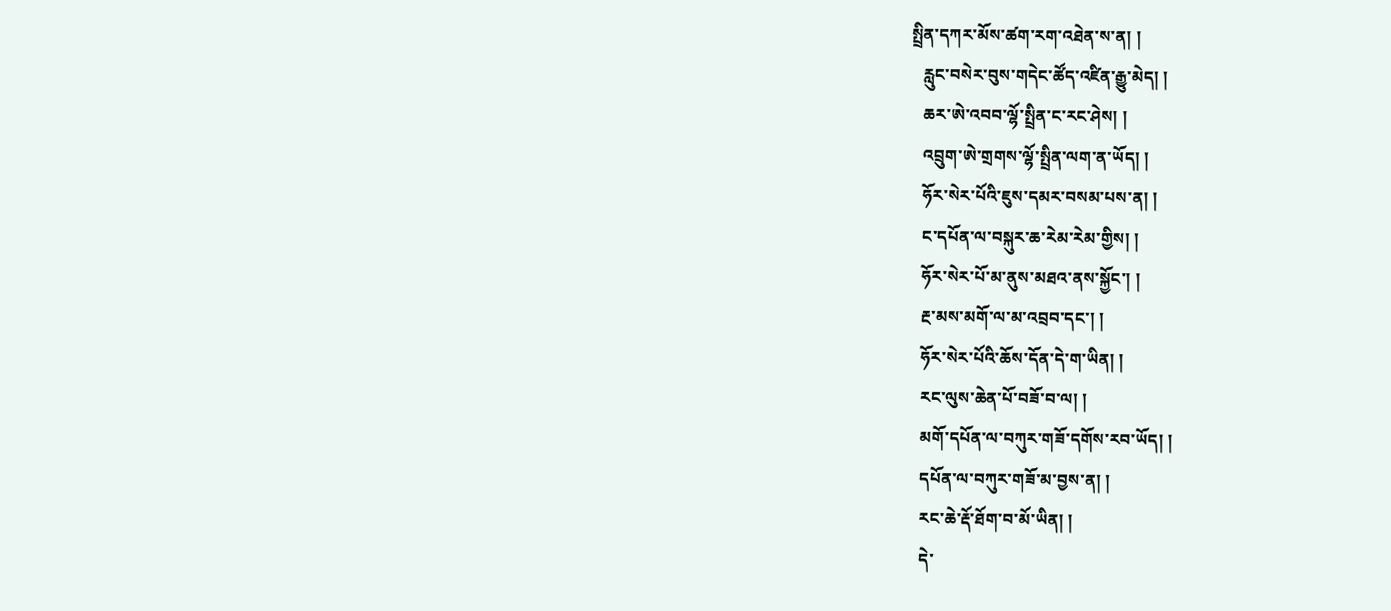སྤྲིན་དཀར་མོས་ཚག་རག་འཐེན་ས་ན། །
   རླུང་བསེར་བུས་གདེང་ཚོད་འཛིན་རྒྱུ་མེད། །
   ཆར་ཨེ་འབབ་ལྷོ་སྤྲིན་ང་རང་ཤེས། །
   འབྲུག་ཨེ་གྲགས་ལྷོ་སྤྲིན་ལག་ན་ཡོད། །
   ཧོར་སེར་པོའི་ཇུས་དམར་བསམ་པས་ན། །
   ང་དཔོན་ལ་བསྐུར་ཆ་རེམ་རེམ་གྱིས། །
   ཧོར་སེར་པོ་མ་ནུས་མཐའ་ནས་སྐྱོང་། །
   རྔ་མས་མགོ་ལ་མ་འབྲབ་དང་། །
   ཧོར་སེར་པོའི་ཆོས་དོན་དེ་ག་ཡིན། །
   རང་ལུས་ཆེན་པོ་བཟོ་བ་ལ། །
   མགོ་དཔོན་ལ་བཀུར་གཟོ་དགོས་རབ་ཡོད། །
   དཔོན་ལ་བཀུར་གཟོ་མ་བྱས་ན། །
   རང་ཆེ་རྡོ་ཐོག་བ་མོ་ཡིན། །
   དེ་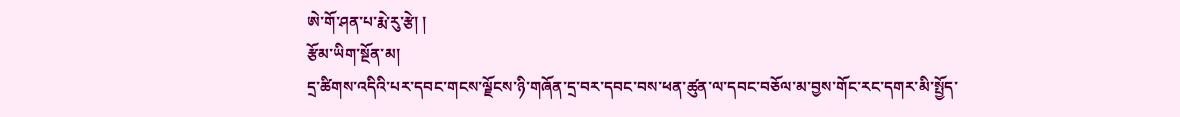ཨེ་གོ་ཤན་པ་རྨེ་རུ་རྩེ། །
རྩོམ་ཡིག་སྔོན་མ།
དྲ་ཚིགས་འདིའི་པར་དབང་གངས་ལྗོངས་ཉི་གཞོན་དྲ་བར་དབང་བས་ཕན་ཚུན་ལ་དབང་བཅོལ་མ་བྱས་གོང་རང་དགར་མི་སྤྱོད་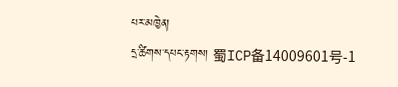པར་མཁྱེན།
དྲ་ཚིགས་དཔང་རྟགས། 蜀ICP备14009601号-1